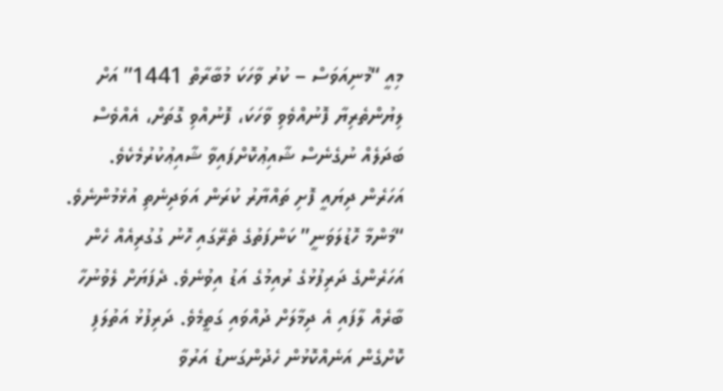މިއީ “މުނިއަވަސް – ކުރު ވާހަކަ މުބާރާތް 1441” އަށް ލިޔުންތެރިޔާ ފޮނުއްވެވި ވާހަކަ، ފޮނުއްވި ގޮތަށް، އެއްވެސް ބަދަލެއް ނުގެނެސް ޝާއިޢުކޮށްފައިވާ ޝާއިޢުކުރުމެކެވެ.
އަހަރެން ދިޔައީ ފޮށި ތައްޔާރު ކުރަން އަވަދިނެތި އުޅެމުންނެވެ. “މަންމާ ހޮޑުލަވަނީ” ކަންފަތުގެ ތެރޭގައި ހޮނު ގުގުރިއެއް ހެން އަހަރެންގެ ދަރިފުޅުގެ ރުއިމުގެ އަޑު އިވުނެވެ. ދެފަޔަށް ލެވުނުހާ ބާރެއް ލާފައި އެ ދިމާލަށް ދުއްވައި ގަތީމެވެ. ދަރިފުޅު އަތުލަފި ކޮށްގެން އަނެއްކޮޅުން ހެދުންގަނޑު އަރުވާ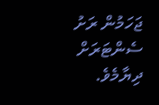ޖަހަމުން ރަށު ސެންޓަރަށް ދިޔާމެވެ.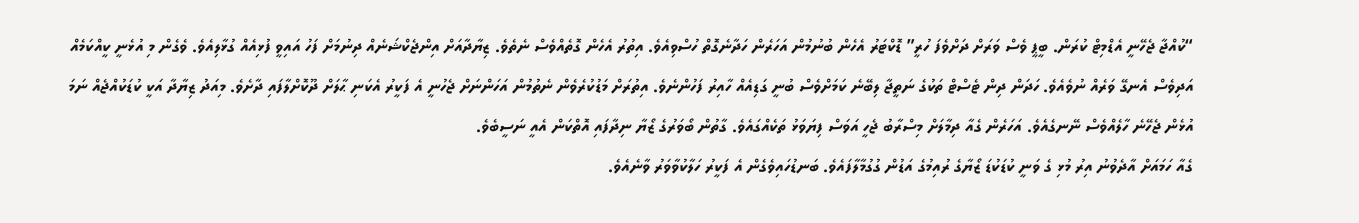“ކުއްޖާ ޖެހޭނީ އެޑްމިޓް ކުރަން. ބީޕީ ވެސް ވަރަށް ދަށްވެފަ ހުރީ” ޑޮކްޓަރު އެހެން ބުނުމުން އަހަރެން ހަދާނެގޮތް ހުސްވިއެވެ. އިތުރު އެހެން ގޮތެއްވެސް ނެތެވެ. ޒިޔާދާއަށް އިންޖެކްޝަނެއް ދިނުމަށް ފަހު އައިވީ ފުޅިއެއް ގުޅާލިއެވެ. ވެގެން މި އުޅެނީ ކީއްކަމެއް އަދިވެސް އެނގޭ ވަރެއް ނުވެއެވެ. ހަދަން ދިން ޓެސްޓް ތަކުގެ ނަތީޖާ ލިބޭނެ ކަމަށްވެސް ބުނީ ގަޑިއެއް ހާއިރު ފަހުންނެވެ. އިތުރަށް މަޑުކުރެވެން ނެތުމުން އަހަންނަށް ޖެހުނީ އެ ފަކީރު އެކަނި ޙާލަށް ދޫކޮށްލާފައި ދާށެވެ. މިއަދު ޒިޔާދާ އަކީ ކުޑަކުއްޖެއް ނަމަ އުޅެން ޖެހޭނެ ހާލެއްވެސް ނޭނގެއެވެ. އަހަރެން ގެއާ ދިމާލަށް މިސްރާބު ޖެހީ އަވަސް ފިޔަވަޅު ތަކެއްގައެވެ. ގާތުން ބޯވަރުގެ ޒޯޔާ ނިދާފައި އޮތްކަން އެއީ ނަސީބެވެ.
ގެއާ ހަމައަށް އާދެވުނު އިރު މުޅި ގެ ވަނީ ކުޑަކުޑަ ޒޯޔާގެ ރުއިމުގެ އަޑުން ގުގުމާލާފައެވެ. ބަނޑުހައިވެގެން އެ ފަކީރު ހަލާކުވާވަރު ވާނެއެވެ.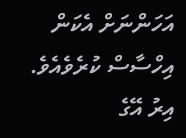އަހަންނަށް އެކަން އިހްސާސް ކުރެވެއެވެ.
އިރު އޭގެ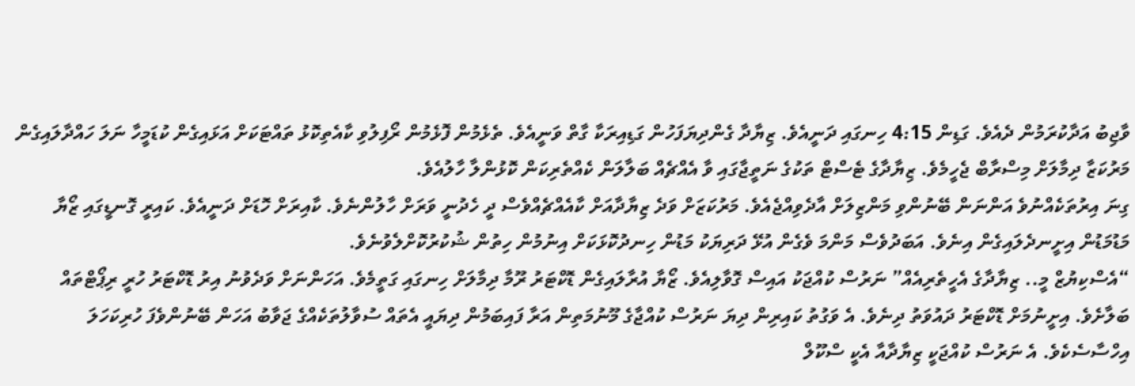ވާޖިބު އަދާކުރަމުން ދެއެވެ. ގަޑިން 4:15 ހިނގައި ދަނީއެވެ. ޒިޔާދާ ގެންދިޔަފަހުން ގަޑިއިރަކާ ގާތް ވަނީއެވެ. ތެޅެމުން ފޮޅެމުން ރޯފިލުވި ކާއެތިކޮޅު ތައްޓަކަށް އަޅައިގެން ކުޑަމީހާ ނަލަ ހައްދާލައިގެން މަރުކަޒާ ދިމާލަށް މިސްރާބް ޖެހީމެވެ. ޒިޔާދާގެ ޓެސްޓް ތަކުގެ ނަތީޖާގައި ވާ އެއްޗެއް ބަލާލަން ކެއްތެރިކަން ކޮޅުންލާ ހާލުއެވެ.
ގިނަ އިރުތަކެއްނުވެ އަންނަން ބޭނުންވި މަންޒިލަށް އާދެވިއްޖެއެވެ. މަރުކަޒަށް ވަދެ ޒިޔާދާއަށް ކާއެއްޗެއްވެސް ދީ ހެދުނީ ވަރަށް ހާލުންނެވެ. ކާއިރަށް ހޮޑަށް ދަނީއެވެ. ކައިރީ ގޮނޑީގައި ޒޯޔާ މަޑުމަޑުން އިށީނދެލައިގެން އިނެވެ. އަބަދުވެސް މަންމަ ވެގެން އުޅޭ ދަރިޔަކު މަޑުން ހިނދުކޮޅަކަށް އިނުމުން ހިތުން ޝުކުރުކޮށްލެވުނެވެ.
“އެސްކިޔުޒް މީ.. ޒިޔާދާގެ އެހީތެރިއެއް” ނަރުސް ކުއްޖަކު އައިސް ގޮވާލިއެވެ. ޒޯޔާ އުރާލައިގެން ޑޮކްޓަރު ރޫމާ ދިމާލަށް ހިނގައި ގަތީމެވެ. އަހަންނަށް ވަދެވުނު އިރު ޑޮކްޓަރު ހުރީ ރިޕޯޓްތައް ބަލާށެވެ. އިށީނުމަށް ޑޮކްޓަރު ދައުވަތު ދިނެވެ. އެ ވަގުތު ކައިރިން ދިޔަ ނަރުސް ކުއްޖާގެ މޫނުމަތިން އަރާ ފައިބަމުން ދިޔައީ އެތައް ސުވާލުތަކެއްގެ ޖަވާބު އަހަން ބޭނުންވެފަ ހުރިކަހަލަ އިހްސާސެކެވެ. އެ ނަރުސް ކުއްޖަކީ ޒިޔާދާއާ އެކީ ސްކޫލް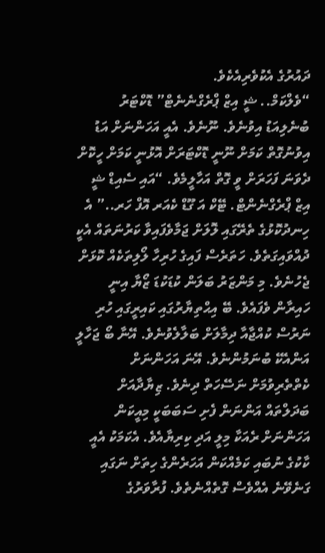ދައުރުގެ އެކުވެރިއެކެވެ.
“ވެލްކަމް.. ޝީ އިޒް ޕްރެގްނެނެޓް” ޑޮކްޓަރު ބުނެލިއަޑު އިވުނެވެ. ނޫނެވެ. އެއީ އަހަންނަށް އަޑު އިވުނުގޮތް ކަމަށް ނޫނީ ޑޮކްޓަރަށް އޮޅުނީ ކަމަށް ހީކޮށް ދެވަނަ ފަހަރަށް ވީ ގޮތް އަހާލީމެވެ. “އައި ސެއިޑް ޝީ އިޒް ޕްރެގްނެންޓް. ޓޭކް އަ ގޫޑް ކެއަރ އޮފް ހަރ..” އެ ހިނދުކޮޅުގެ ތެރޭގައި ލޮލަށް ޖަމާވެފައިވާ ކަރުނަތައް އެކީ ދުއްވައިގަތެވެ. ހަތަރެސް ފައިގެ ހުރިހާ ލޯލިތަކެއް ކޮޅަށް ޖެހުނެވެ. މި މަންޒަރު ބަލަން ކުޑަކުޑަ ޒޯޔާ އިނީ ހައިރާން ވެފައެވެ. ބޭ އިޙްތިޔާރުގައި ކައިރީގައި ހުރި ނަރުސް ކުއްޖާއާ ދިމާލަށް ބަލާލެވުނެވެ. އޭނާ ބޯ ޖަހާލީ އަންއެކޭ ބުނަމުންނެވެ. އޭނަ އަހަންނަށް ކެތްތެރިވުމަށް ނަސޭހަތް ދިނެވެ. ޒިޔާދާއަށް ބަދަލްތައް އަންނަން ފެށި ސަބަބަކީ މިއީކަން އަހަންނަށް ރެއަކާ މިލީ އަދި ކިރިޔާއެވެ. އެކަމަކު އެއީ ކާކުގެ ނުބައި ކަމެއްކަން އަހަރެންގެ ހިތަށް ނަގައި ގަނެވޭނެ އެއްވެސް ގޮތެއްނެތެވެ. ފުރާވަރުގެ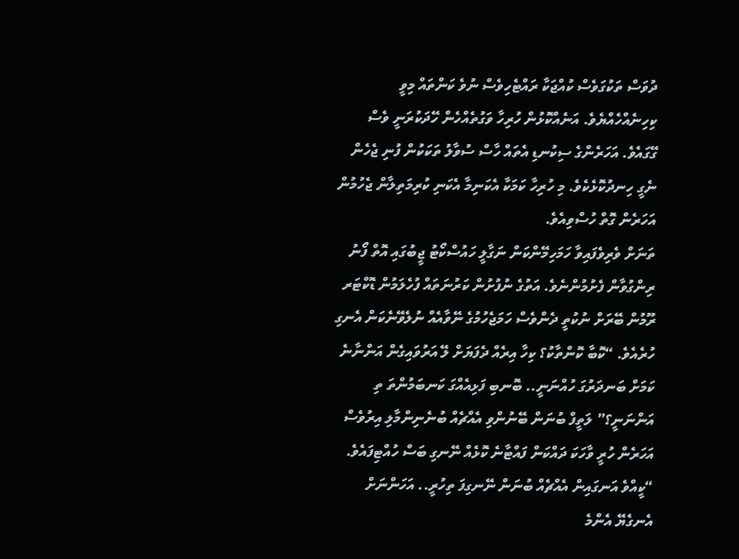ދުވަސް ތަކުގަވެސް ކުއްޖަކާ ރައްޓެހިވެސް ނުވެ ކަންތައް މިވީ ކިހިނެއްހެއްޔެވެ. އަނެއްކޮޅުން ހުރިހާ ވަގުތެއްހެން ހޭދަކުރަނީ ވެސް ގޭގައެވެ. އަހަރެންގެ ސިކުނޑި އެތައް ހާސް ސުވާލު ތަކަކުން ފުނި ޖެހެން ނެގީ ހިނދުކޮޅެކެވެ. މި ހުރިހާ ކަމަކާ އެކަނިމާ އެކަނި ކުރިމަތިލާން ޖެހުމުން އަހަރެން ގޮތް ހުސްވިއެވެ.
ތަނަށް ވެރިވެފައިވާ ހަމަހިމޭންކަން ނަގާލީ ހައުސްކޯޓު ޖީބުގައި އޮތް ފޯނު ރިންގުވާން ފެށުމުންނެވެ. އަތުގެ ނުފުށުން ކަރުނަތައް ފުހެލަމުން ޑޮކްޓަރ ރޫމުން ބޭރަށް ނުކުތީ ދެންވެސް ހަމަޖެހުމުގެ ނޭވާއެއް ނުލެވޭނެކަން އެނގި ހުރެއެވެ. “ކޮބާ ކޮންތާކު؟ ކިހާ އިރެއް ދެފަޔަށް ލޭ އަރުވައިގެން އަންނާނެ ކަމަށް ބަނދަރުގަ ހުއްނަނީ.. ބޮނބި ފަޅިއެއްގަ ކަނބަމުންތަ ތި އަންނަނީ؟” ލަތީފް ބުނަން ބޭނުންވި އެއްޗެއް ބުނެނިންމާލި އިރުވެސް އަހަރެން ހުރީ ވާހަކަ ދައްކަން ފައްޓާނެ ކޮޅެއް ނޭނގި ބަސް ހުއްޓިފައެވެ. “ކީއްވެ އަނގައިން އެއްޗެއް ބުނަން ނޭނގިފަ ތިހުރީ.. އަހަންނަށް އެނގެޔޭ އެންމެ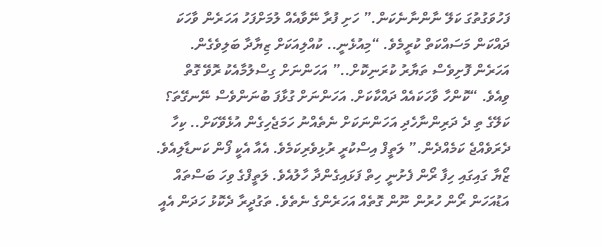ފަހުވަގުތުގަ ކަލޭ ނާންނާނެކަން.” ހަށި ފުރާ ނޭވާއެއް ލުމަށްފަހު އަހަރެން ވާހަކަ ދައްކަން މަސައްކަތް ކުރީމެވެ. “މިއުޅެނީ.. ކުއްލިއަކަށް ޒިޔާދާ ބަލިވެގެން. އަހަރެން ފޮށިވެސް ތަޔާރު ކުރަނިކޮށް..” އަހަންނަށް ގިސްލުމާއެކު ރޮވޭ ގޮތް ވިއެވެ. “ކޮންހާ ވާހަކައެއް ދައްކާކަށް. އަހަންނަށް ގުޅާފަ ބުނަންވެސް ނޭނގޭތަ؟ ކަލޭގެ ތި ދެ ދަރިންނާހެދި އަހަންނަކަށް ނެތެއްނު ހަމަޖެހިގެން އުޅެވޭކަށް.. ކިހާ ދެރަވެއްޖެ ކަމެއްދެން.” ލަތީފް އިސްކުރީ ރުޅިވެރިކަމެވެ. އެއާ އެކީ ފޯން ކަނޑާލިއެވެ. ޒޯޔާ ގައިގައި ހިފާ ރޯން ފެށުނީ ހިތް ފަޅައިގެންދާ ހާލުއެވެ. ލަތީފްގެ ވިހަ ބަސްތައް އަޑުއަހަން ރޯން ހުރުން ނޫން ގޮތެއް އަހަރެންގެ ނެތެވެ. ތަގުދީރާ ދެކޮޅު ހަދަން އެއީ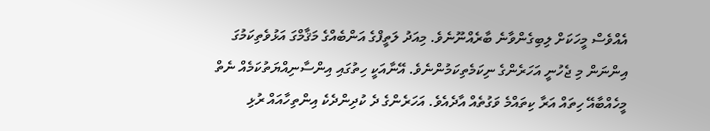އެއްވެސް މީހަކަށް ލިބިގެންވާނެ ބާރެއްނޫނެވެ. މިއަދު ލަތީފްގެ އަންބެއްގެ މަޤާމްގަ އަޅުވެތިކަމުގަ އިންނަން މި ޖެހުނީ އަހަރެންގެ ނިކަމެތިކަމުންނެވެ. އޭނާއަކީ ހިތުގައި އިންސާނިއްޔަތުކަމެއް ނެތް މީހެއްބާއޭ ހިތައް އަރާ ކިތައްމެ ވަގުތެއް އާދެއެވެ. އަހަރެންގެ ދެ ކުދިންދެކެ އިންތިހާއައް ރުޅި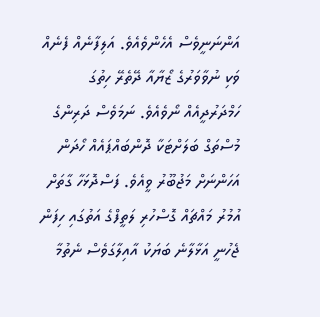އަންނަނީވެސް އެހެންވެއެވެ. އަލިފާނެއް ފެނެއް ވަކި ނުވާވަރުގެ ޒޯޔާއާ ދޭތެރޭ ހިތުގަ ހަމްދަރުދީއެއް ނޯވެއެވެ. ނަމަވެސް ދަރިންގެ މުސްތަގް ބަލަށްޓަކާ ދޮންބައްޕައެއް ހޯދަން އަހަންނަށް މަޖުބޫރު ވީއެވެ. ފަސްދޮޅަހާ ގާތަށް އުމުރު މައްޗައް ގޮސްހުރި ލަތީފްގެ އަތުގައި ހިފަން ޖެހުނީ އަޅާލާނެ ބަޔަކު އާއިލާގަވެސް ނެތުމާ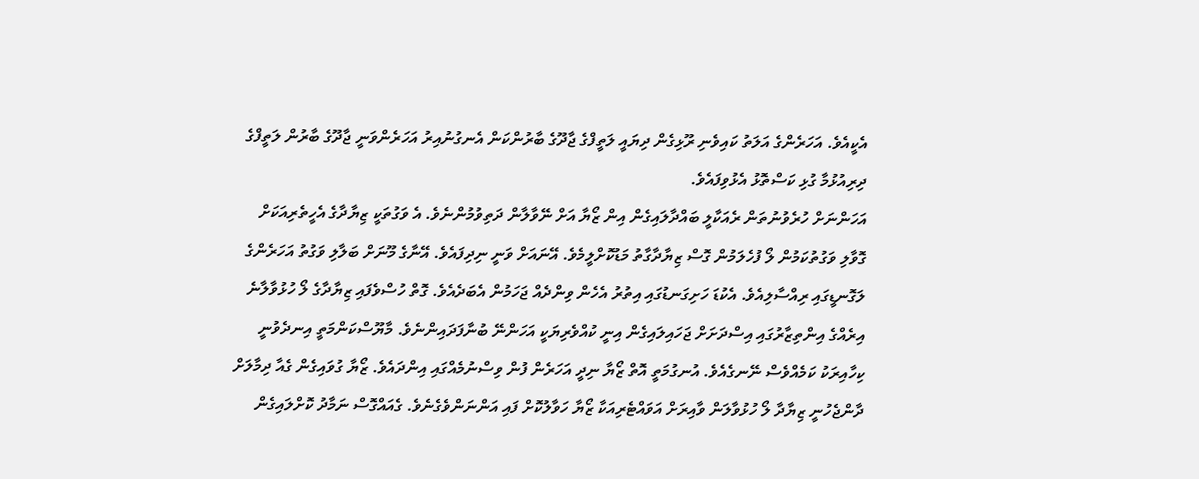އެކީއެވެ. އަހަރެންގެ އަލަތު ކައިވެނި ރޫޅިގެން ދިޔައީ ލަތީފްގެ ޖާދޫގެ ބާރުންކަން އެނގުނުއިރު އަހަރެންވަނީ ޖާދޫގެ ބާރުން ލަތީފްގެ ދިރިއުޅުމާ ގުޅި ކަސްތޮޅު އެޅުވިފައެވެ.
އަހަންނަށް ހުރެވުނުތަން ރެއަކާލީ ބައްދާލައިގެން އިން ޒޯޔާ އަށް ނޭވާލާން ދަތިވުމުންނެވެ. އެ ވަގުތަކީ ޒިޔާދާގެ އެހީތެރިއަކަށް ގޮވާލި ވަގުތުކަމުން ލޯ ފުހެލަމުން ގޮސް ޒިޔާދާގާތު މަޑުކޮށްލީމެވެ. އޭނައަށް ވަނީ ނިދިފައެވެ. އޭނާގެ މޫނަށް ބަލާލި ވަގުތު އަހަރެންގެ ލަގޮނޑީގައި ރިއްސާލިއެވެ. އެކުޑަ ހަށިގަނޑުގައި އިތުރު އެހެން ވިންދެއް ޖަހަމުން އެބަދެއެވެ. ގޮތް ހުސްވެފައި ޒިޔާދާގެ ލޯ ހުޅުވާލާނެ އިރެއްގެ އިންތިޒާރުގައި އިސްދަށަށް ޖަހައިލައިގެން އިނީ ކުއްވެރިޔަކީ އަހަންނޭ ބުނާފަދައިންނެވެ. މާޔޫސްކަންމަތީ އިނދެވުނީ ކިހާއިރަކު ކަމެއްވެސް ނޭނގެއެވެ. އުނގުމަތީ އޮތް ޒޯޔާ ނިދީ އަހަރެން ފުން ވިސްނުމެއްގައި އިންދައެވެ. ޒޯޔާ ގުވައިގެން ގެއާ ދިމާލަށް ދާންޖެހުނީ ޒިޔާދާ ލޯ ހުޅުވާލަން ވާއިރަށް އަވައްޓެރިއަކާ ޒޯޔާ ހަވާލުކޮށް ފައި އަންނަންވެގެނެވެ. ގެއައްގޮސް ނަމާދު ކޮށްލައިގެން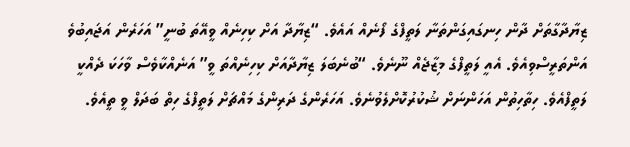ޒިޔާދާގާތަށް ދާން ހިނގައިގަންތަނާ ލަތީފްގެ ފޯނެއް އައެވެ. “ޒިޔާދާ އަށް ކިހިނެއް ވީއޭތަ ބުނީ” އަހަރެން އަޖައިބުވެ އަންތަރީސްވިއެވެ. އެއީ ލަތީފްގެ މިޒާޖެއް ނޫނެވެ. “ބުނެބަލަ ޒިޔާދާއަށް ކިހިނެއްތަ ވީ” އަނެއްކާވެސް ވާހަކަ ދެއްކީ ލަތީފްއެވެ. ހިތާހިތުން އަހަންނަށް ޝުކުރުކޮށްލެވުނެވެ. އަހަރެންގެ ދަރިންގެ މައްޗަށް ލަތީފްގެ ހިތް ބަދަލް ވީ ތީއެވެ.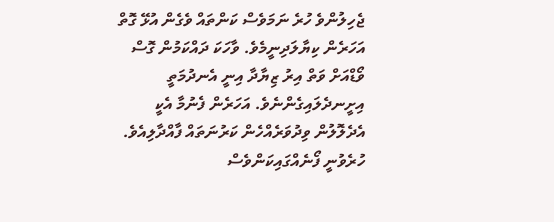ޖެހިލުންވެ ހުރެ ނަމަވެސް ކަންތައް ވެގެން އުޅޭ ގޮތް އަހަރެން ކިޔާލަދިނީމެވެ. ވާހަކަ ދައްކަމުން ގޮސް ވޯޑްއަށް ވަތް އިރު ޒިޔާދާ އިނީ އެނދުމަތީ އިށީނދެލައިގެންނެވެ. އަހަރެން ފެނުމާ އެކީ އެދެލޮލުން ވިދުވަރެއްހެން ކަރުނަތައް ފާއްދާލިއެވެ. ހުރެވުނީ ފޯނެއްގައިކަންވެސް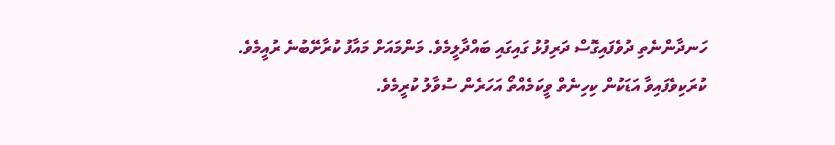ހަނދާންނެތި ދުވެފައިގޮސް ދަރިފުޅު ގައިގައި ބައްދާލީމެވެ. މަންމައަށް މައާފު ކުރާށޭބުނެ ރުއީމެވެ. ކުރަކިވެފައިވާ އަޑަކުން ކިހިނެތް ވީކަމެއްތޯ އަހަރެން ސުވާލު ކުރީމެވެ.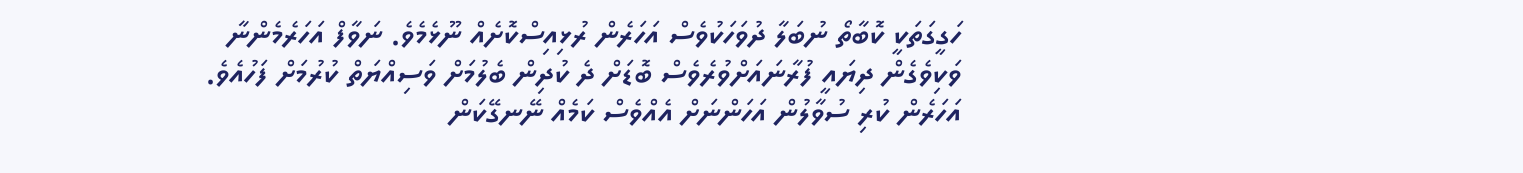ހަގީގަތަކީ ކޮބާތޯ ނުބަލާ ދުވަހަކުވެސް އަހަރެން ރުޅިއިސްކޮށެއް ނޫޅެމެވެ. ނަވާފް އަހަރެމެންނާ ވަކިވެގެން ދިޔައީ ފުރާނައަށްވުރެވެސް ބޮޑަށް ދެ ކުދިން ބެލުމަށް ވަސިއްޔަތް ކުރުމަށް ފަހުއެވެ. އަހަރެން ކުރި ސުވާލުން އަހަންނަށް އެއްވެސް ކަމެއް ނޭނގޭކަން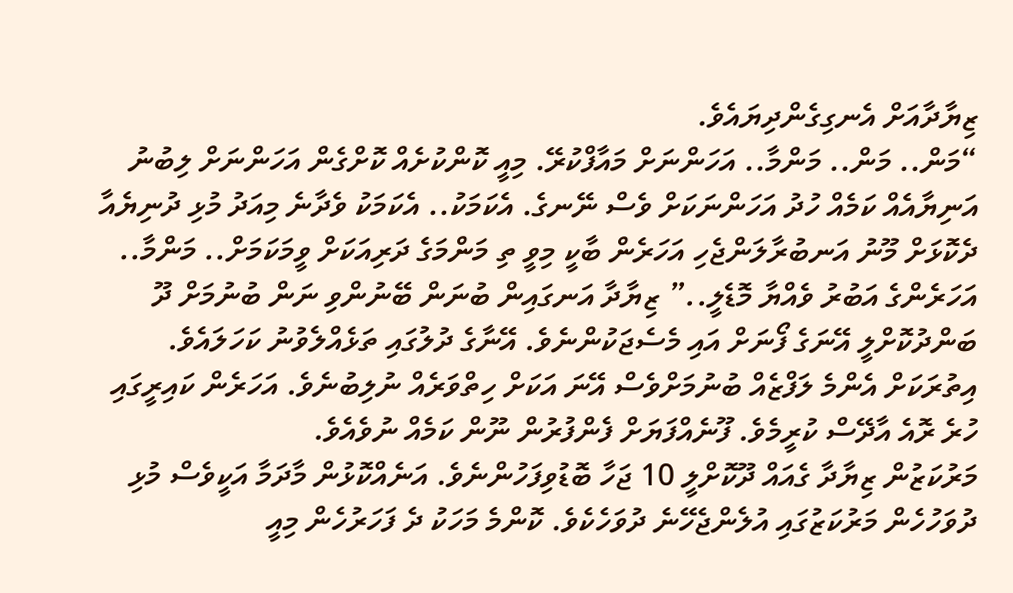ޒިޔާދާއަށް އެނގިގެންދިޔައެވެ.
“މަން.. މަން.. މަންމާ.. އަހަންނަށް މައާފްކުރޭ. މިއީ ކޮންކުށެއް ކޮށްގެން އަހަންނަށް ލިބުނު އަނިޔާއެއް ކަމެއް ހުދު އަހަންނަކަށް ވެސް ނޭނގެ. އެކަމަކު.. އެކަމަކު ވެދާނެ މިއަދު މުޅި ދުނިޔެއާ ދެކޮޅަށް މޫނު އަނބުރާލަންޖެހި އަހަރެން ބާކީ މިވީ ތި މަންމަގެ ދަރިއަކަށް ވީމަކަމަށް.. މަންމާ.. އަހަރެންގެ އަބުރު ވެއްޔާ މޮޑެލީ..” ޒިޔާދާ އަނގައިން ބުނަން ބޭނުންވި ނަން ބުނުމަށް ދޫ ބަންދުކޮށްލީ އޭނަގެ ފޯނަށް އައި މެސެޖަކުންނެވެ. އޭނާގެ ދުލުގައި ތަޅެއްލެވުނު ކަހަލައެވެ. އިތުރަކަށް އެންމެ ލަފްޒެއް ބުނުމަށްވެސް އޭނަ އަކަށް ހިތްވަރެއް ނުލިބުނެވެ. އަހަރެން ކައިރީގައި ހުރެ ރޮއެ އާދޭސް ކުރީމެވެ. ފޫނެއްފަޔަށް ފެންފުރުން ނޫން ކަމެއް ނުވެއެވެ.
މަރުކަޒުން ޒިޔާދާ ގެއައް ދޫކޮށްލީ 10 ޖަހާ ބޮޑުވިފަހުންނެވެ. އަނެއްކޮޅުން މާދަމާ އަކީވެސް މުޅި ދުވަހުހެން މަރުކަޒުގައި އުލެންޖެހޭނެ ދުވަހެކެވެ. ކޮންމެ މަހަކު ދެ ފަހަރުހެން މިއީ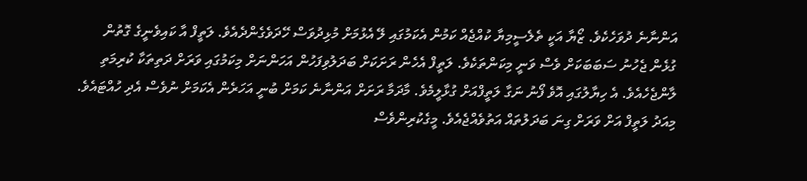އަންނާނެ ދުވަހެކެވެ. ޒޯޔާ އަކީ ތެލެސީމިޔާ ކުއްޖެއް ކަމުން އެކަމުގައި ލޭ އެޅުމަށް މުޅިދުވަސް ހޭދަވެގެންދެއެވެ. ލަތީފް އާ ކައިވެނީގެ ގޮތުން ގުޅެން ޖެހުނު ސަބަބަކަށް ވެސް ވަނީ މިކަންތަކެވެ. ލަތީފް އެހެން ރަށަކަށް ބަދަލުވިފަހުން އަހަންނަށް މިކަމުގައި ވަރަށް ދަތިތަކާ ކުރިމަތި ލާންޖެހެއެވެ. އެ ހިޔާލުގައި އޮވެ ފޯނު ނަގާ ލަތީފްއަށް ގުޅާލީމެވެ. މާދަމާ ރަށަށް އަންނާނެ ކަމަށް ބުނީ އަހަރެން އެކަމަށް ނުވެސް އެދި ހުއްޓައެވެ. މިއަދު ލަތީފް އަށް ވަރަށް ގިނަ ބަދަލުތައް އަތުވެއްޖެއެވެ. މީގެކުރިންވެސް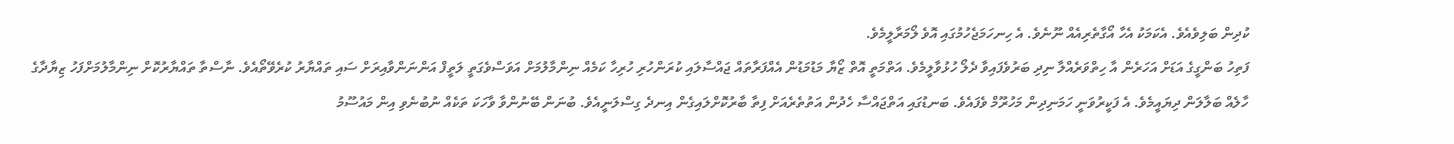ކުދިން ބަލިވެއެވެ. އެކަމަކު އެހާ އޯގާތެރިއެއް ނޫނެވެ. އެ ހިނހަމަޖެހުމުގައި އޮވެ ލޯމަރާލީމެވެ.
ފަތިހު ބަންގީގެ އަޑަށް އަހަރެން އާ ހިތްވަރެއްލާ ނިދި ބަރުވެފައިވާ ދެލޯ ހުޅުވާލީމެވެ. އަތްމަތީ އޮތް ޒޯޔާ މަޑުމަޑުން އެއްފަރާތައް ޖައްސާލައި ކުރަންހުރި ހުރިހާ ކަމެއް ނިންމާލުމަށް އަވަސްވެގަތީ ލަތީފް އަންނަންވާއިރަށް ސައި ތައްޔާރު ކުރެވޭތޯއެވެ. ނާސްތާ ތައްޔާރުކޮށް ނިންމާލުމަށްފަހު ޒިޔާދާގެ ހާލެއް ބަލާލަން ދިޔައީމެވެ. އެ ފަކީރުވަނީ ހަމަނިދިން މަހުރޫމް ވެފައެވެ. ބަނޑުގައި އަތްޖައްސާ ހެދުން އަތުތެރެއަށް ފިތާ ބާރުކޮށްލައިގެން އިނދެ ގިސްލަނީއެވެ. ބުނަން ބޭނުންވާ ވާހަކަ ތަކެއް ނުބުނެވި އިން މައުސޫމު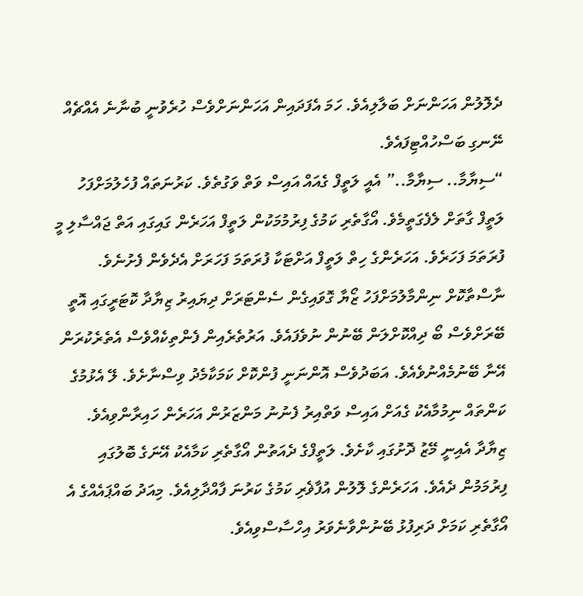ދެލޮލުން އަހަންނަށް ބަލާލިއެވެ. ހަމަ އެފަދައިން އަހަންނަށްވެސް ހުރެވުނީ ބުނާނެ އެއްޗެއް ނޭނގި ބަސްހުއްޓިފައެވެ.
“ސިޔާމާ.. ސިޔާމާ..” އެއީ ލަތީފް ގެއައް އައިސް ވަތް ވަގުތެވެ. ކަރުނަތައް ފުހެލުމަށްފަހު ލަތީފް ގާތަށް ލެފެގަތީމެވެ. އޯގާތެރި ކަމުގެ ފިރުމުމަކުން ލަތީފް އަހަރެން ގައިގައި އަތް ޖައްސާލި މީ ފުރަތަމަ ފަހަރެވެ. އަހަރެންގެ ހިތް ލަތީފް އަށްޓަކާ ފުރަތަމަ ފަހަރަށް އެދެވެން ފެށުނެވެ.
ނާސްތާކޮށް ނިންމާލުމަށްފަހު ޒޯޔާ ގޮވައިގެން ސެންޓަރަށް ދިޔައިރު ޒިޔާދާ ކޮޓަރީގައި އޮތީ ބޭރަށްވެސް ބޯ ދިއްކޮށްލަން ބޭނުން ނުވެފައެވެ. އަރުތެރެއިން ފެންތިކެއްވެސް އެތެރެކުރަން އޭނާ ބޭނުމެއްނުވެއެވެ. އަބަދުވެސް އޮންނަނީ ފުންކޮށް ކަމަކާމެދު ވިސްނާށެވެ. ލޭ އެޅުމުގެ ކަންތައް ނިމުމާއެކު ގެއަށް އައިސް ވަތްއިރު ފެނުނު މަންޒަރުން އަހަރެން ހައިރާންވިއެވެ. ޒިޔާދާ އެއިނީ މޭޒު ދޮށުގައި ކާށެވެ. ލަތީފްގެ ދެއަތުން އޯގާތެރި ކަމާއެކު އޭނަގެ ބޮލުގައި ފިރުމަމުން ދެއެވެ. އަހަރެންގެ ލޮލުން އުފާޥެރި ކަމުގެ ކަރުނަ ފާއްދާލިއެވެ. މިއަދު ބައްޕައެއްގެ އެ އޯގާތެރި ކަމަށް ދަރިފުޅު ބޭނުންވާނެވަރު އިހްސާސްވިއެވެ.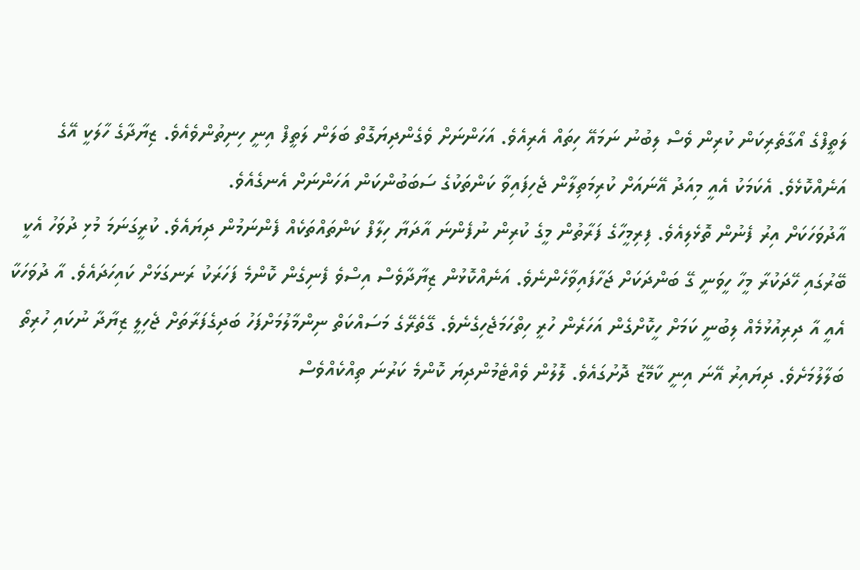ލަތީފްގެ އޯގާތެރިކަން ކުރިން ވެސް ލިބުނު ނަމައޭ ހިތައް އެރިއެވެ. އަހަންނަށް ވެގެންދިޔަގޮތް ބަލަން ލަތީފް އިނީ ހިނިތުންވެއެވެ. ޒިޔާދާގެ ހާލަކީ އޭގެ އަނެއްކޮޅެވެ. އެކަމަކު އެއީ މިއަދު އޭނައަށް ކުރިމަތިލާން ޖެހިފައިވާ ކަންތަކުގެ ސަބަބުންކަން އަހަންނަށް އެނގެއެވެ.
އާދުވަހަކަށް އިރު ފެނުން ތޮޅެލިއެވެ. ފިރިމީހާގެ ފަރާތުން މީގެ ކުރިން ނުފެންނަ އާދަޔާ ހިލާފް ކަންތައްތަކެއް ފެންނަމުން ދިޔައެވެ. ކުރީގަނަމަ މުޅި ދުވަހު އެކީ ބޭރުގައި ހޭދަކުރާ މީހާ ހީވަނީ ގޭ ބަންދަކަށް ޖަހާފައިވާހެންނެވެ. އަނެއްކޮޅުން ޒިޔާދާވެސް އިސްވެ ފެނިގެން ކޮންމެ ފަހަރަކު ރަނގަޅަށް ކައިހަދައެވެ. އާ ދުވަހަކާ އެއީ އާ ދިރިއުޅުމެއް ލިބުނީ ކަމަށް ހީކޮށްގެން އަހަރެން ހުރީ ހިތްހަމަޖެހިގެނެވެ. ގޭތެރޭގެ މަސައްކަތް ނިންމާލުމަށްފަހު ބަދިގެފަރާތަށް ޖެހިލީ ޒިޔާދާ ނުކައި ހުރިތޯ ބަލާލުމަށެވެ. ދިޔައިރު އޭނަ އިނީ ކާމޭޒު ދޮށުގައެވެ. ލޮލުން ވެއްޓެމުންދިޔަ ކޮންމެ ކަރުނަ ތިއްކެއްވެސް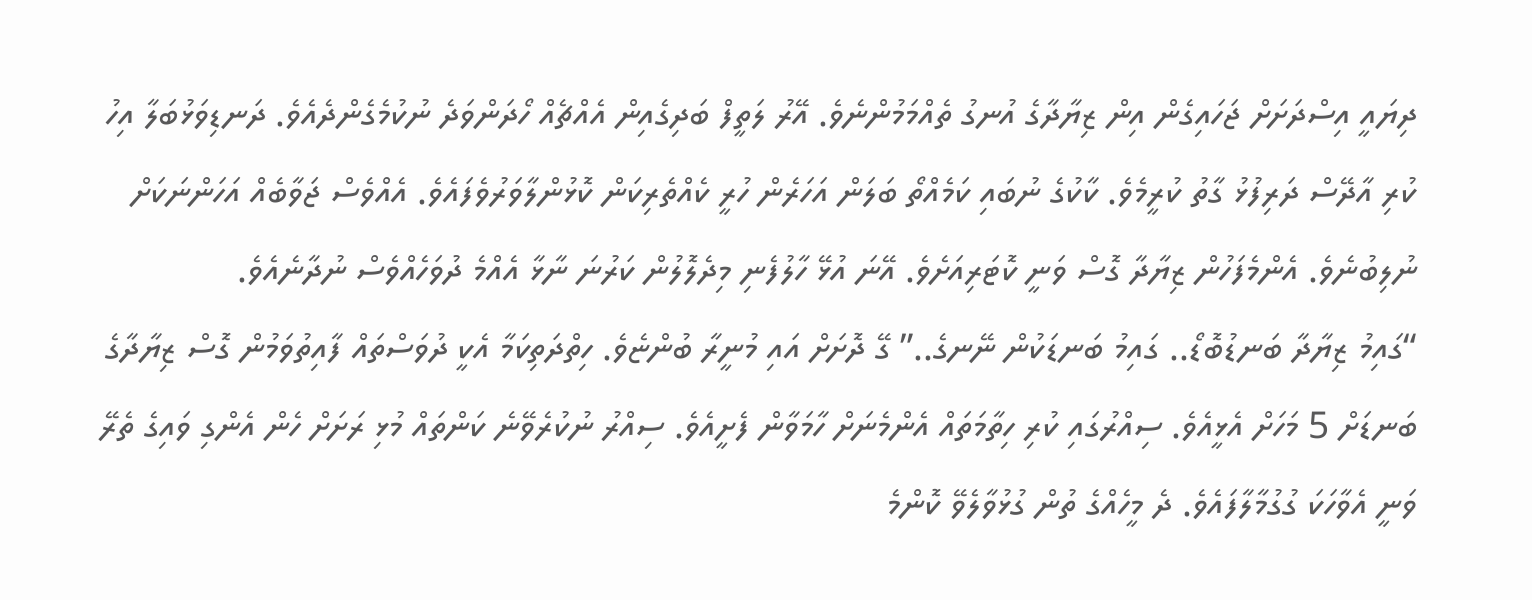ދިޔައީ އިސްދަށަށް ޖަހައިގެން އިން ޒިޔާދާގެ އުނގު ތެއްމަމުންނެވެ. އޭރު ލަތީފް ބަދިގެއިން އެއްޗެއް ހޯދަންވަދެ ނުކުމެގެންދެއެވެ. ދަނޑިވަޅުބަލާ އިހު ކުރި އާދޭސް ދަރިފުޅު ގާތު ކުރީމެވެ. ކާކުގެ ނުބައި ކަމެއްތޯ ބަލަން އަހަރެން ހުރީ ކެއްތެރިކަން ކޮޅުންލާވަރުވެފައެވެ. އެއްވެސް ޖަވާބެއް އަހަންނަކަށް ނުލިބުނެވެ. އެންމެފަހުން ޒިޔާދާ ގޮސް ވަނީ ކޮޓަރިއަށެވެ. އޭނަ އުޅޭ ހާލުފެނި މިދެލޮލުން ކަރުނަ ނާޅާ އެއްމެ ދުވަހެއްވެސް ނުދާނެއެވެ.
“ގައިމު ޒިޔާދާ ބަނޑުބޮޑޯ.. ގައިމު ބަނޑަކުން ނޭނގެ..” ގޭ ދޮށަށް އައި މުނީރާ ބުންޏެވެ. ހިތްދަތިކަމާ އެކީ ދުވަސްތައް ފާއިތުވަމުން ގޮސް ޒިޔާދާގެ ބަނޑަށް 5 މަހަށް އެޅީއެވެ. ސިއްރުގައި ކުރި ހިތާމަތައް އެންމެނަށް ހާމަވާން ފެށީއެވެ. ސިއްރު ނުކުރެވޭނެ ކަންތައް މުޅި ރަށަށް ހެން އެންގި ވައިގެ ތެރޭ ވަނީ އެވާހަކަ ގުގުމާލާފައެވެ. ދެ މީހެއްގެ ތުން ގުޅުވާލެވޭ ކޮންމެ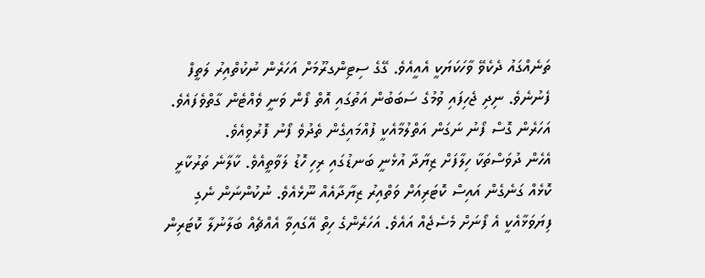ތަނެއްގައު ދެކެވޭ ވާހަކަޔަކީ އެއީއެވެ. ގޭގެ ސިޓިންގރޫމަށް އަހަރެން ނުކުތްއިރު ލަތީފް ފެނުނެވެ. ނިދި ޖެހިފައި ވުމުގެ ސަބަބުން އަތުގައި އޮތް ފޯން ވަނީ ވެއްޓެން ގާތްވެފައެވެ. އަހަރެން ގޮސް ފޯނު ނަގަން އަތްލުމާއެކީ ފުއްމައިގެން ތެދުވެ ފޯނު ފޮރުވިއެވެ.
އެހެން ދުވަސްތަކާ ހިލާފަށް ޒިޔާދާ އުޅެނީ ބަނޑުގައި ރިހި ހޮޑު ލަވާތީއެވެ. ކާލާނެ ތަރުކާރީ ކޮޅެއް ގަނެގެން އައިސް ކޮޓަރިއަށް ވަތްއިރު ޒިޔާދާއެއް ނޫޅެއެވެ. ނުކުންނަން ނެގި ފިޔަވަޅާއެކީ އެ ފޯނަށް މެސެޖެއް އައެވެ. އަހަރެންގެ ހިތް އޭގައިވާ އެއްޗެއް ބަލާނުލާ ކޮޓަރިން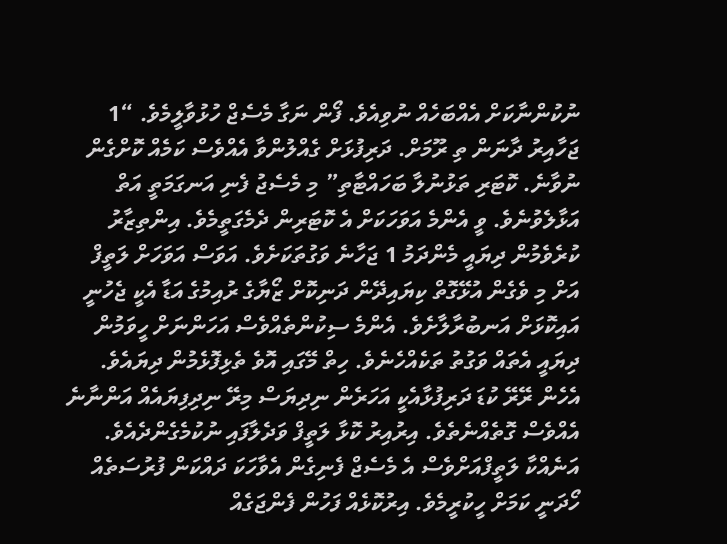ނުކުންނާކަށް އެއްބަހެއް ނުވިއެވެ. ފޯން ނަގާ މެސެޖް ހުޅުވާލީމެވެ. “1 ޖަހާއިރު ދާނަން ތި ރޫމަށް. ދަރިފުޅަށް ގެއްލުންވާ އެއްވެސް ކަމެއް ކޮށްގެން ނުވާނެ. ކޮޓަރި ތަޅުނުލާ ބަހައްޓާތި” މި މެސެޖު ފެނި އަނގަމަތީ އަތް އަޅާލެވުނެވެ. ވީ އެންމެ އަވަހަކަށް އެ ކޮޓަރިން ދެމެގަތީމެވެ. އިންތިޒާރު ކުރެވެމުން ދިޔައީ މެންދަމު 1 ޖަހާނެ ވަގުތަކަށެވެ. އަވަސް އަވަހަށް ލަތީފް އަށް މި ވެގެން އުޅޭގޮތް ކިޔައިދޭން ދަނިކޮށް ޒޯޔާގެ ރުއިމުގެ އަޑާ އެކީ ޖެހުނީ އައިކޮޅަށް އަނބުރާލާށެވެ. އެންމެ ސިކުންތެއްވެސް އަހަންނަށް ހީވަމުން ދިޔައީ އެތައް ވަގުތު ތަކެއްހެނެވެ. ހިތް މޭގައި އޮވެ ތެޅިފޮޅެމުން ދިޔައެވެ. އެހެން ރޭރޭ ކުޑަ ދަރިފުޅާއެކީ އަހަރެން ނިދިޔަސް މިރޭ ނިދިފިޔައެއް އަންނާނެ އެއްވެސް ގޮތެއްނެތެވެ. އިރުއިރު ކޮޅާ ލަތީފް ވަދެލާފައި ނުކުމެގެންދެއެވެ. އަނެއްކާ ލަތީފްއަށްވެސް އެ މެސެޖް ފެނިގެން އެވާހަކަ ދައްކަން ފުރުސަތެއް ހޯދަނީ ކަމަށް ހީކުރީމެވެ. އިރުކޮޅެއް ފަހުން ފެންޖަގެއް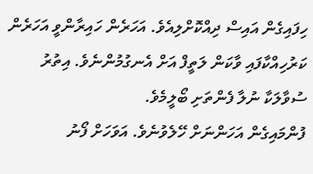ހިފައިގެން އައިސް ދިއްކޮށްލިއެވެ. އަހަރެން ހައިރާންވީ އަހަރެން ކަރުހިއްކާފައި ވާކަން ލަތީފް އަށް އެނގުމުންނެވެ. އިތުރު ސުވާލަކާ ނުލާ ފެންތަށި ބޯލީމެވެ.
ފުންމައިގެން އަހަންނަށް ހޭލެވުނެވެ. އަވަހަށް ފޯނު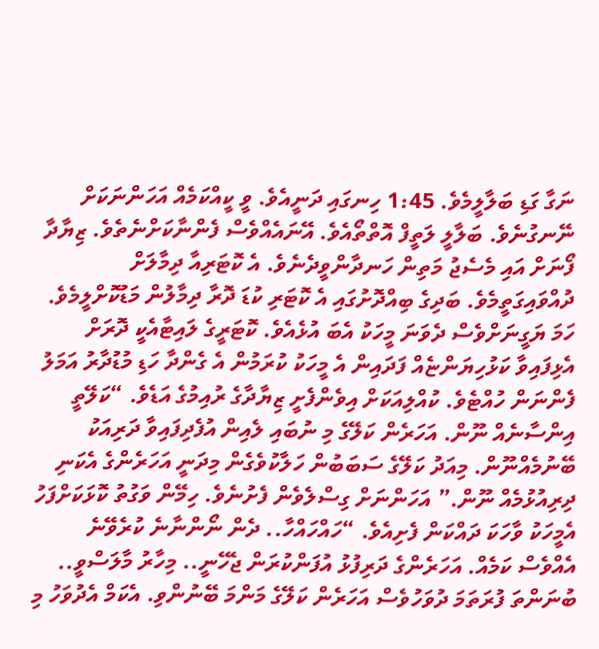ނަގާ ގަޑި ބަލާލީމެވެ. 1:45 ހިނގައި ދަނީއެވެ. ވީ ކީއްކަމެއް އަހަންނަކަށް ނޭނގުނެވެ. ބަލާލީ ލަތީފް އޮތްތޯއެވެ. އޭނައެއްވެސް ފެންނާކަށްނެތެވެ. ޒިޔާދާ ފޯނަށް އައި މެސެޖު މަތިން ހަނދާންވީދެނެވެ. އެ ކޮޓަރިއާ ދިމާލަށް ދުއްވައިގަތީމެވެ. ބަދިގެ ބިއްދޮށުގައި އެ ކޮޓަރި ކުޑަ ދޮރާ ދިމާލުން މަޑުކޮށްލީމެވެ. ހަމަ ޔަގީނަށްވެސް ދެވަނަ މީހަކު އެބަ އުޅެއެވެ. ކޮޓަރީގެ ލައިޓާއެކީ ދޮރަށް އެޅިފައިވާ ކަޅުހިޔަންޏެއް ފަދައިން އެ މީހަކު ކުރަމުން އެ ގެންދާ ހަޑި މުޑުދާރު އަމަލު ފެންނަން ހުއްޓެވެ. ކުއްލިއަކަށް އިވެންފެށީ ޒިޔާދާގެ ރުއިމުގެ އަޑެވެ. “ކަލޭތީ އިންސާނެއް ނޫން. އަހަރެން ކަލޭގެ މި ނުބައި ލެއިން އުފެދިފައިވާ ދަރިއަކު ބޭނުމެއްނޫން. މިއަދު ކަލޭގެ ސަބަބުން ހަލާކުވެގެން މިދަނީ އަހަރެންގެ އެކަނި ދިރިއުޅުމެއް ނޫން.” އަހަންނަށް ގިސްލެވެން ފެށުނެވެ. ހިމޭން ވަގުތު ކޮޅަކަށްފަހު އެމީހަކު ވާހަކަ ދައްކަން ފެށިއެވެ. “ހައްހައްހާ.. ދެން ނޯންނާނެ ކުރެވޭނެ އެއްވެސް ކަމެއް. އަހަރެންގެ ދަރިފުޅު އުފަންކުރަން ޖެހޭނީ.. މިހާރު މާލަސްވީ.. ބުނަންތަ ފުރަތަމަ ދުވަހުވެސް އަހަރެން ކަލޭގެ މަންމަ ބޭނުންވި. އެކަމް އެދުވަހު މި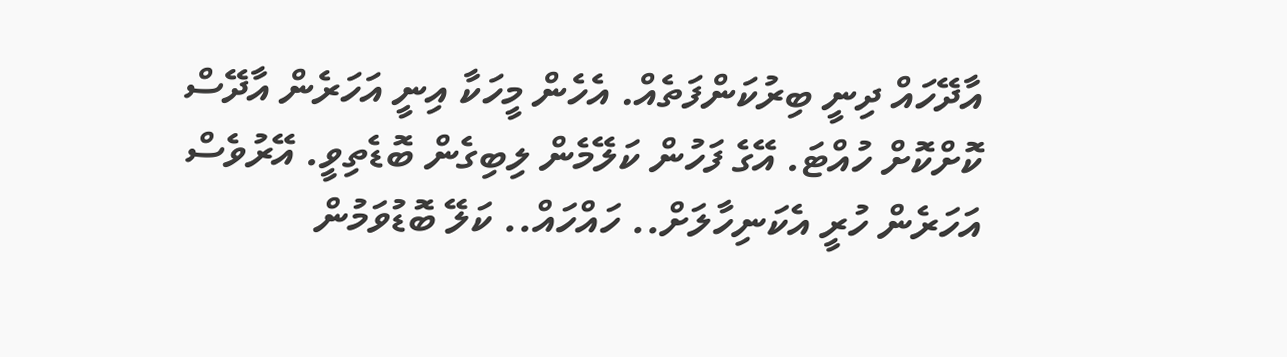އާދޭހައް ދިނީ ބިރުކަންފަތެއް. އެހެން މީހަކާ އިނީ އަހަރެން އާދޭސް ކޮށްކޮށް ހުއްޓަ. އޭގެ ފަހުން ކަލޭމެން ލިބިގެން ބޮޑެތިވީ. އޭރުވެސް އަހަރެން ހުރީ އެކަނިހާލަށް.. ހައްހައް.. ކަލޭ ބޮޑުވަމުން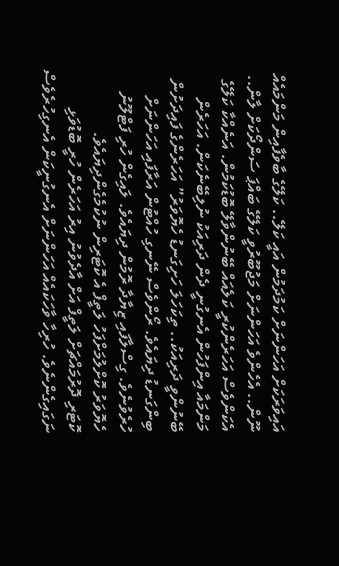އައިވަރަކަށް އަހަންނަށް ކަމުދަމުން އައީ ކަލޭ.. ކަލޭގެ ބާވެފާއިން މަންމައެއް ނޫން.. އެހެންވެ އަހަންނަށް މަޖުބޫރުވީ ކަލޭގެ ބައްޕަ ސަންދޯކަށް ލާން.. އެކަންވެސް އަހަރެންކުރީ ކަލެއައް ބޭނުންވާލޭ ބޮޑުކަމުން. އަނެއްކާ ކަލޭގެ މަންމައާ އިންފަހުން އެނގުނީ ދެން ދަރިއަކު ނުލިބޭނެކަން. އަހަރެން ބޭނުންވީ ދަރިއަކު.. ތިކަހަލަ ހަށިގަނޑު ހެޔޮވަރު” އަހަރެންގެ ފައިދަށުން ބިންގަނޑު ދިޔައެވެ. ރޯންވެސް ނޭނގި ހުއްޓުން އަރާފައި އަހަންނަށް ހުރެވުނެވެ. ގިސްލާފައި ޒިޔާދާ ރޮމުން ދިޔައެވެ. ލައިގެން ހުރި ފަޓްލޫނު ހެޔޮވަރު ކޮށްލުމަށްފަހު ލަތީފް އެ ކޮޓަރިން ނުކުމެގެންދިޔައެވެ.
ކޮޓަރި ދޮރުމައްޗަށް ލަތީފް އަށް އާދެވުނު އިރު އަހަރެން ހުރީ ބޮޑުވަޅި ނަގައިގެންނެވެ. ހުރިހާ ވާހަކައެއް އަހަންނަށް އެނގުނީކަން އެނގިހުރެވެސް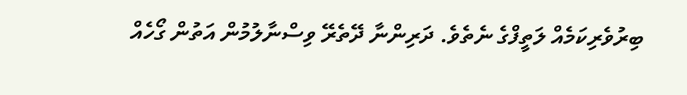ބިރުވެރިކަމެއް ލަތީފްގެ ނެތެވެ. ދަރިންނާ ދޭތެރޭ ވިސްނާލުމުން އަތުން ގޯހެއް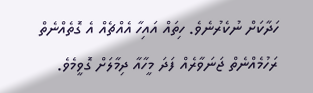ހަދާކަށް ނުކެރުނެވެ. ހިތައް އައިހާ އެއްޗެއް އެ ގޮތެއްނެތް ރަހުމެއްނެތް ޖަނަވާރެއް ފަދަ މީހާއާ ދިމާލަށް ގޮވީމެވެ.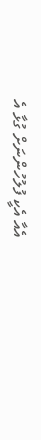އެއާ އެކީ ފުލުހުންނަށް ގުޅާ އެ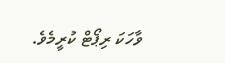ވާހަކަ ރިޕޯޓް ކުރީމެވެ.